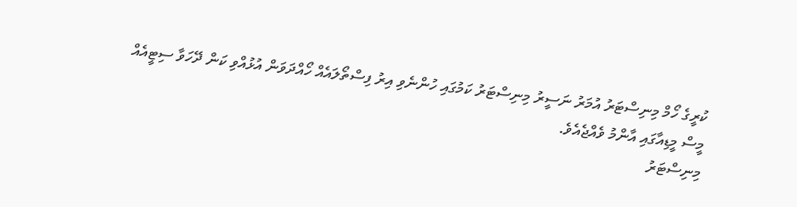ކުރީގެ ހޯމް މިނިސްޓަރު އުމަރު ނަސީރު މިނިސްޓަރު ކަމުގައި ހުންނެވި އިރު ފިސްތޯލައެއް ހޯއްދަވަން އުޅުއްވި ކަން ދޭހަވާ ސިޓީއެއް މީސް މީޑިއާގައި އާންމު ވެއްޖެއެވެ.
މިނިސްޓަރު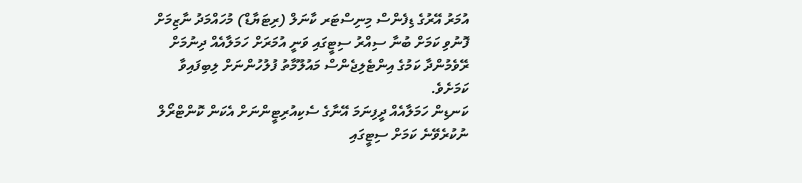އުމަރު އޭރުގެ ޑިފެންސް މިނިސްޓަރ ކާނަލް (ރިޓަޔާޑް) މުހައްމަދު ނާޒިމަށް ފޮނުވި ކަމަށް ބުނާ ސިއްރު ސިޓީގައި ވަނީ އުމަރަށް ހަމަލާއެއް ދިނުމަށް ރޭވެމުންދާ ކަމުގެ އިންޓެލިޖެންސް މައުލޫމާތު ފުލުހުންނަށް ލިބިފައިވާ ކަމަށެވެ.
ކަނޑިން ހަމަލާއެއް ދީފިނަމަ އޭނާގެ ސެކިއުރިޓީންނަށް އެކަން ކޮންޓްރޯލް ނުކުރެވޭނެ ކަމަށް ސިޓީގައި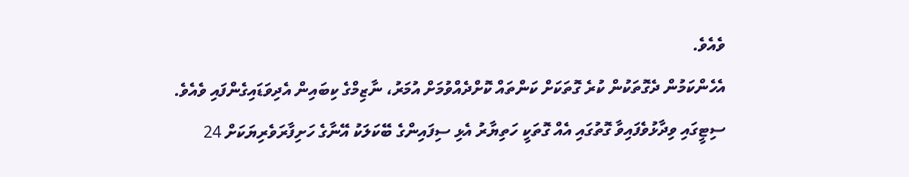ވެއެވެ.
އެހެންކަމުން ދެގޮތަކުން ކުރެ ގޮތަކަށް ކަންތައް ކޮށްދެއްވުމަށް އުމަރު، ނާޒިމްގެ ކިބައިން އެދިވަޑައިގެންފައި ވެއެވެ. ސިޓީގައި ވިދާޅުވެފައިވާ ގޮތުގައި އެއް ގޮތަކީ ހަތިޔާރު އެޅި ސިފައިންގެ ބޭކަލަކު އޭނާގެ ހަށިފާރަވެރިޔަކަށް 24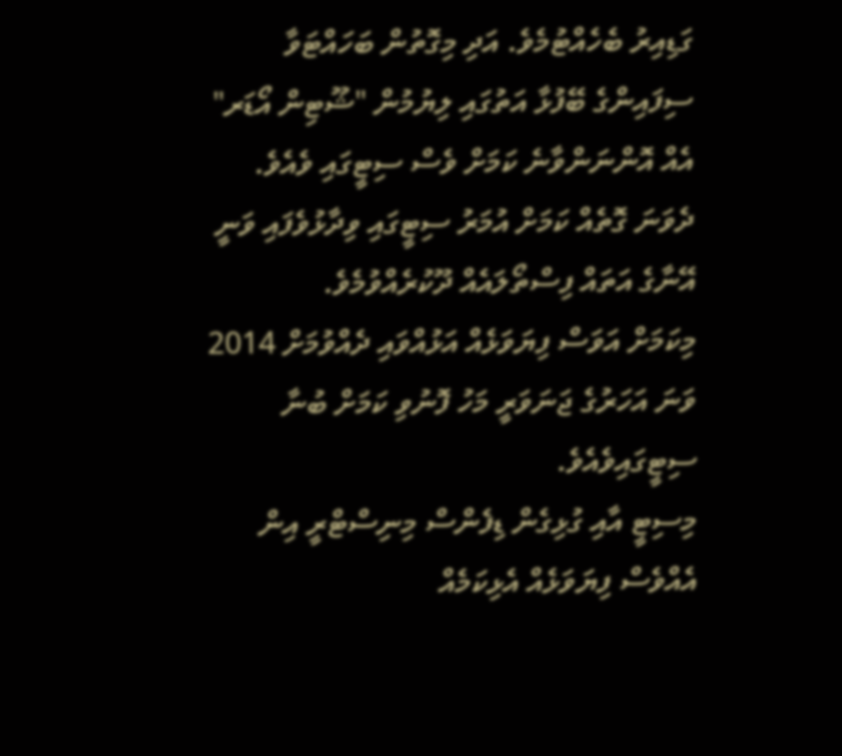ގަޑިއިރު ބެހެއްޓުމެވެ. އަދި މިގޮތުން ބަހައްޓަވާ ސިފައިންގެ ބޭފުޅާ އަތުގައި ލިޔުމުން "ޝޫޓިން އޯޑަރ" އެއް އޮންނަންވާނެ ކަމަށް ވެސް ސިޓީގައި ވެއެވެ.
ދެވަނަ ގޮތެއް ކަމަށް އުމަރު ސިޓީގައި ވިދާޅުވެފައި ވަނީ އޭނާގެ އަތައް ފިސްތޯލައެއް ދޫކުރެއްވުމެވެ.
މިކަމަށް އަވަސް ފިޔަވަޅެއް އަޅުއްވައި ދެއްވުމަށް 2014 ވަނަ އަހަރުގެ ޖަނަވަރީ މަހު ފޮނުވި ކަމަށް ބުނާ ސިޓީގައިވެއެވެ.
މިސިޓީ އާއި ގުޅިގެން ޑިފެންސް މިނިސްޓްރީ އިން އެއްވެސް ފިޔަވަޅެއް އެޅިކަމެއް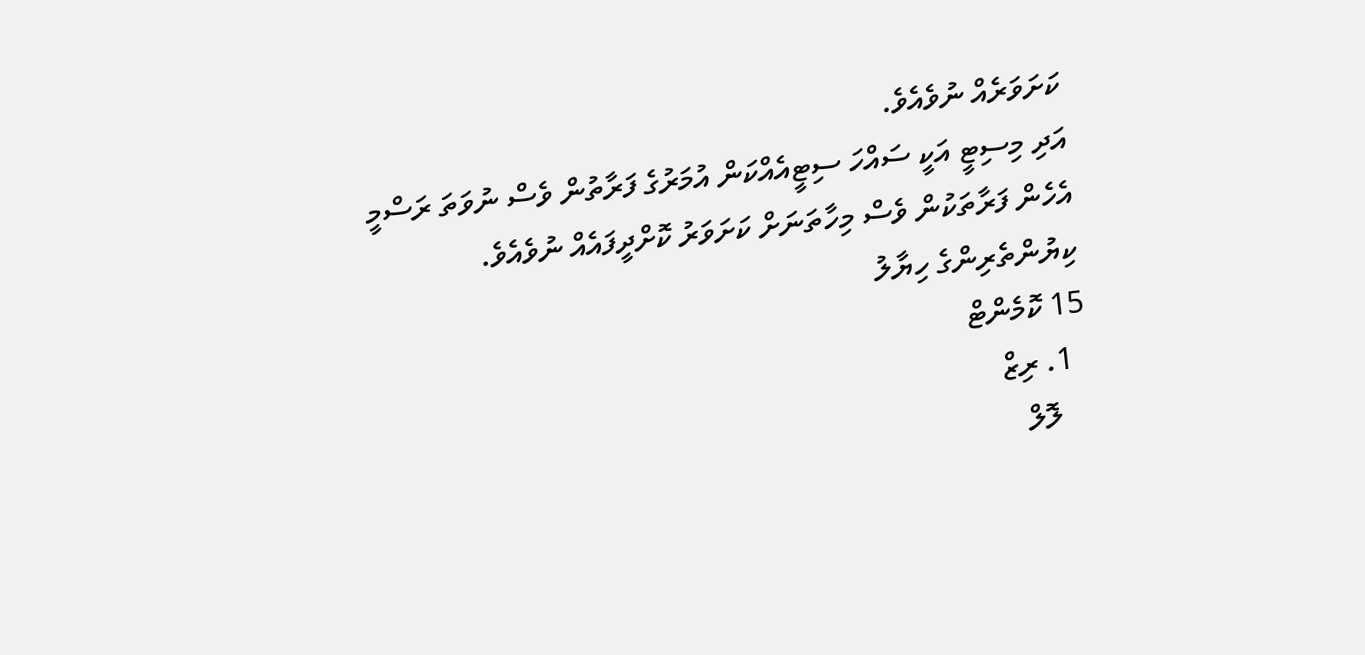ކަށަވަރެއް ނުވެއެވެ.
އަދި މިސިޓީ އަކީ ސައްހަ ސިޓީއެއްކަން އުމަރުގެ ފަރާތުން ވެސް ނުވަތަ ރަސްމީ އެހެން ފަރާތަކުން ވެސް މިހާތަނަށް ކަށަވަރު ކޮށްދީފައެއް ނުވެއެވެ.
ކިޔުންތެރިންގެ ހިޔާލު
15 ކޮމެންޓް
  1. ރިޒް
    ލޮލް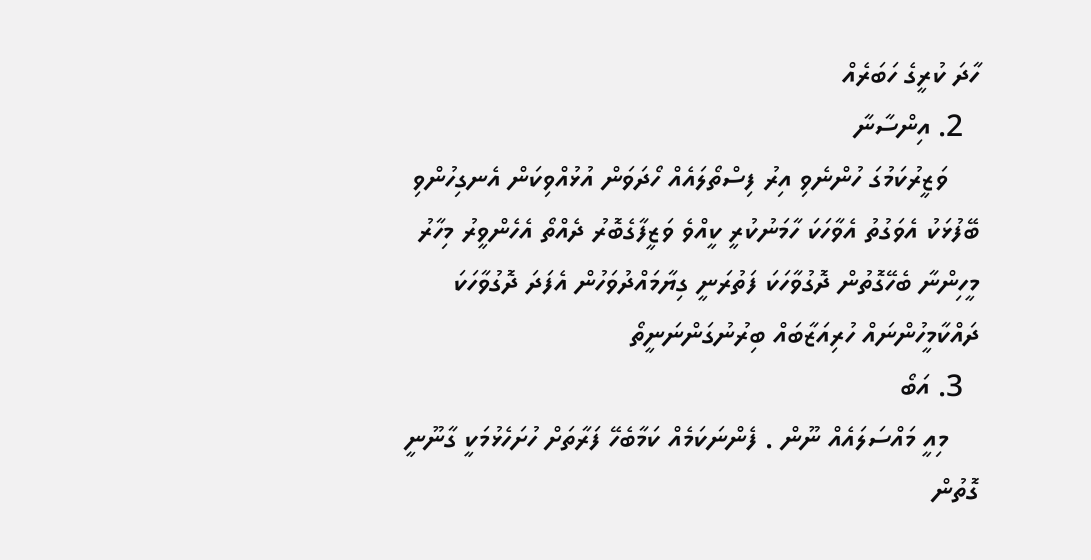ހާދަ ކުރީގެ ހަބަރެއް
  2. އިންސާނާ
    ވަޒީރުކަމުގަ ހުންނެވި އިރު ފިސްތޯލައެއް ހޯދަވަން އުޅުއްވިކަން އެނގިހުންވި ބޭފުޅަކު އެވަގުތު އެވާހަކަ ހާމަނުކުރީ ކީއްވެ ވަޒީފާގެބޮރު ދެއްތޯ އެހެންވީރު މިހާރު މީހިންނާ ބެހޭގޮތުން ދޮގުވާހަކަ ފަތުރަނީ ގިޔާމައްދުވަހުން އެފަދަ ދޮގުވާހަކަ ދައްކާމީހުންނައް ހުރިއަޒާބައް ބިރުނުގަންނަނީތޯ
  3. އަބޯ
    މިއީ މައްސަލައެއް ނޫން . ފެންނަކަމެއް ކަމާބެހޭ ފަރާތަށް ހުށަހެޅުމަކީ ގާނޫނީ ގޮތުން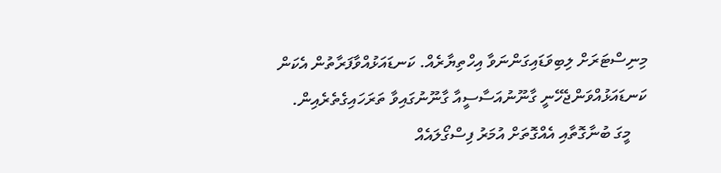މިނިސްޓަރަށް ލިބިވަޑައިގަންނަވާ އިހްތިޔާރެއް. ކަނޑައަޅުއްވާފަރާތުން އެކަން ކަނޑައަޅުއްވަންޖެހޭނީ ގާނޫނުއަސާސީއާ ގާނޫނުގައިވާ ތަރަހައިގެތެރެއިން.
    މީގަ ބުނާގޮތާއި އެއްގޮތަށް އުމަރު ފިސްގޯލައެއް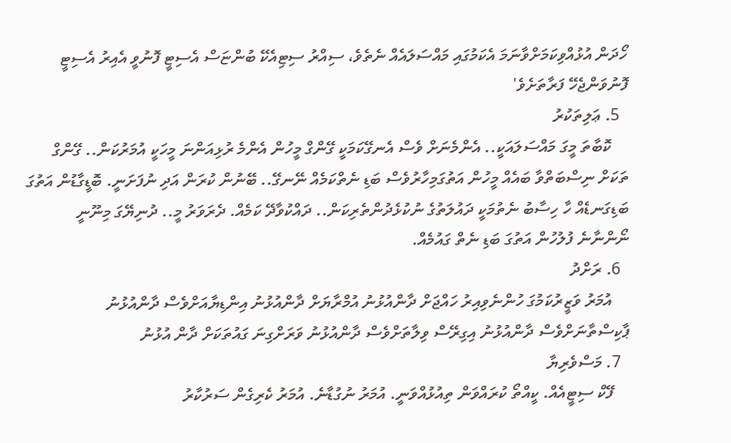ހޯދަން އުޅުއްވިކަމަށްވާނަމަ އެކަމުގައި މައްސަލައެއް ނެތެވެ، ސިއްރު ސިޓިއެކޭ ބުންޏަސް އެސިޓީ ފޮނުވީ އެއިރު އެސިޓީ ފޮނުވަންޖެހޭ ފަރާތަށެވެ'
  5. ޢަލިތަކުރު
    ކޮބާތަ މީގަ މައްސަލައަކީ.. އެންމެނަށް ވެސް އެނގޭކަމަކީ ގޭންގް މީހުން އެންމެ ރުޅިއަންނަ މީހަކީ އުމަރުކަން.. ގޭންގް ތަކަށް ނިސްބަތްވާ ބައެއް މީހުން އަތުގަމިހާރުވެސް ބަޑި ނެތްކަމެއް ނޭނގޭ.. ބޭނުން ކުރަން އަދި ނުފަށަނީ. ބޮޑީގާޑުން އަތުގަ ބަޑިގަނޑެއް ހާ ހިސާބު ނެތުމަކީ ދައުލަތުގެ ނުކުޅެދުންތެރިކަން.. ދައްކުވާދޭ ކަމެއް. ދެރަވަރު މީ.. ދުނިޔޭގަ މިނޫނީ ނޯންނާނެ ފުލުހުން އަތުގަ ބަޑި ނެތް ގައުމެއް.
  6. ރަށްދު
    އުމަރު ވަޒީރުކަމުގަ ހުންނެވިއިރު ހައްޖަށް ދާންއުޅުނު އުމްރާޔަށް ދާންއުޅުނު އިންޑިޔާއަށްވެސް ދާންއުޅުނު ޕާކިސްތާނަށްވެސް ދާންއުޅުނު އިގިރޭސް ވިލާތަށްވެސް ދާންއުޅުނު ވަރަށްގިނަ ގައުތަކަށް ދާން އުޅުނު
  7. މަސްވެރިޔާ
    ފޭކް ސިޓީއެއް. ކީއްތޯ ކުރައްވަން ތިއުޅުއްވަނީ. އުމަރު ނުގުޑާނެ. އުމަރު ކެރިގެން ސަރުކާރު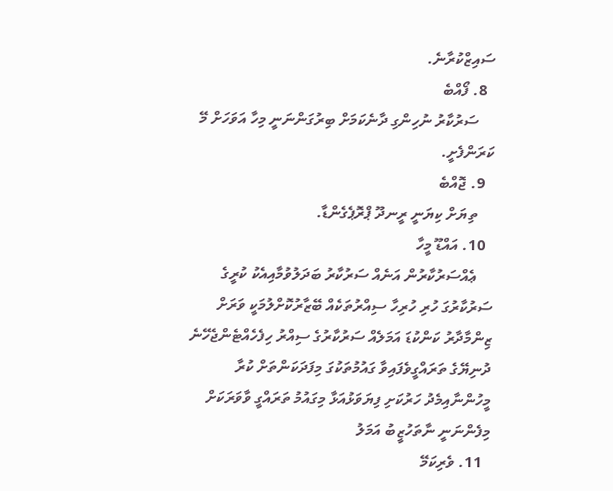ސައިޒްކުރާނެ.
  8. ފޯއްބެ
    ސަރުކާރު ނުހިންގި ދާނެކަމަށް ބިރުގަންނަނީ މިހާ އަވަހަށް މޭ ކަރަންފެށީ.
  9. ޖޮއްބެ
    ތިޔަށް ކިޔަނީ ރީނދޫ ޕްރޮޕެގެންޑާ.
  10. އައްޑޫ މީހާ
    ޢެއްސަރުކާރުން އަނެއް ސަރުކާރު ބަދަލުވުމާއިއެކު ކުރީގެ ސަރުކާރުގަ ހުރި ހުރިހާ ސިއްރުތަކެއް ބޭޒާރުކޮށްލުމަކީ ވަރަށް ޒިންމާދާރު ކަންކުޑަ އަމަލެއް ސަރުކާރުގެ ސިއްރު ހިފެހެއްޓެންޖެހޭނެ ދުނިޔޭގެ ތަރައްގީވެފައިވާ ގައުމުތަކުގަ މިފަދަކަންތަށް ކުރާ މީހުންނާއިމެދު ހަރުކަށި ފިޔަވަޅުއަޅާ މިގައުމު ތަރައްގީ ވާވަރަކަށް މިފެންނަނީ ނާތަހުޒީބު އަމަލު
  11. ވެރިކަމޭ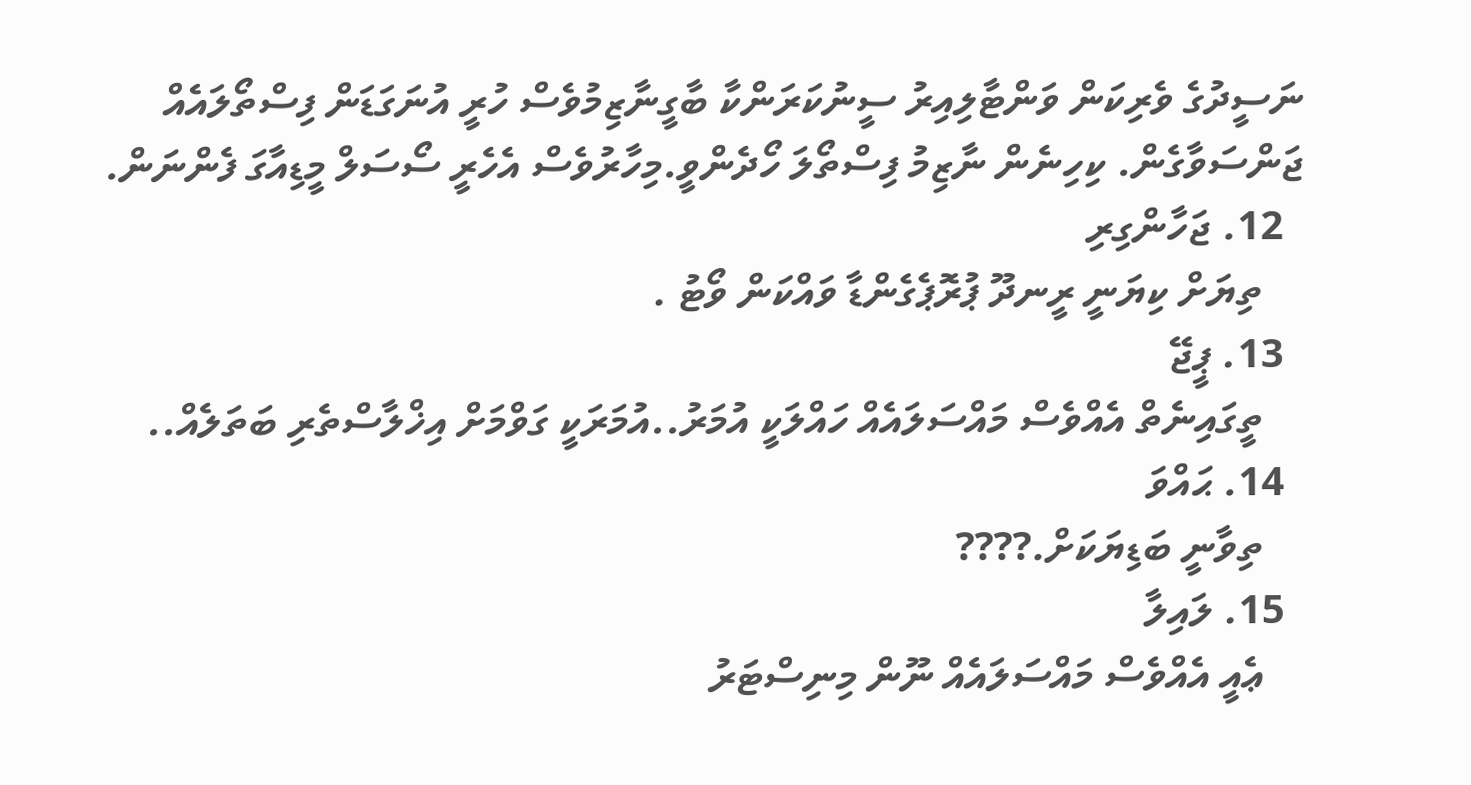ނަސީދުގެ ވެރިކަން ވަންޓާލިއިރު ސީނުކަރަންކާ ބާގީނާޒިމުވެސް ހުރީ އުނަގަޑަން ފިސްތޯލައެއް ޖަންސަވާގެން. ކިހިނެން ނާޒިމު ފިސްތޯލަ ހޯދެންވީ.މިހާރުވެސް އެހެރީ ސޯސަލް މީޑިއާގަ ފެންނަން.
  12. ޖަހާންގިރި
    ތިޔަށް ކިޔަނީ ރީނދޫ ޕުރޮޕެގެންޑާ ވައްކަން ވޯޓު .
  13. ޕީޖޭ
    ތީގައިނެތް އެއްވެސް މައްސަލައެއް ހައްލަކީ އުމަރު..އުމަރަކީ ގަވްމަށް އިޚްލާސްތެރި ބަތަލެއް..
  14. ޙައްވަ
    ތިވާނީ ބަޑިޔަކަށް.????
  15. ލައިލާ
    ޢެއީ އެއްވެސް މައްސަލައެއް ނޫން މިނިސްޓަރު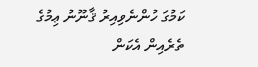ކަމުގަ ހުންނެވިއިރު ޤާނޫނު ޢިމުގެ ތެރެއިން އެކަން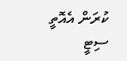ކުރަން އެއޮތީ ސިޓީ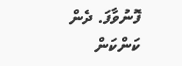ފޮނުވާފަ. ދެން ކަންކަން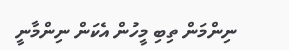ނިންމަން ތިބި މީހުން އެކަން ނިންމާނީ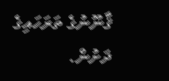ޤާނޫނުގެ ތަރަހައިގެ ދަށުން.